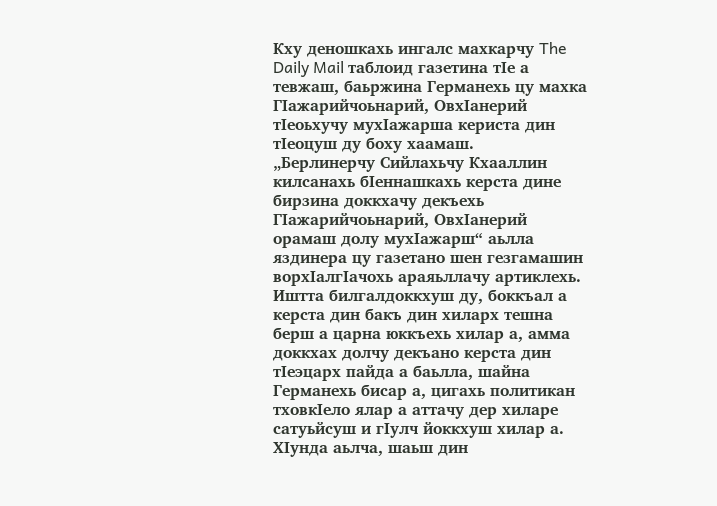Кху деношкахь ингалс махкарчу The Daily Mail таблоид газетина тIе а тевжаш, баьржина Германехь цу махка ГIажарийчоьнарий, ОвхIанерий тIеоьхучу мухIажарша кериста дин тIеоцуш ду боху хаамаш.
„Берлинерчу Сийлахьчу Кхааллин килсанахь бIеннашкахь керста дине бирзина доккхачу декъехь ГIажарийчоьнарий, ОвхIанерий орамаш долу мухIажарш“ аьлла яздинера цу газетано шен гезгамашин ворхIалгIачохь араяьллачу артиклехь.
Иштта билгалдоккхуш ду, боккъал а керста дин бакъ дин хиларх тешна берш а царна юккъехь хилар а, амма доккхах долчу декъано керста дин тIеэцарх пайда а баьлла, шайна Германехь бисар а, цигахь политикан тховкIело ялар а аттачу дер хиларе сатуьйсуш и гIулч йоккхуш хилар а.
ХIунда аьлча, шаьш дин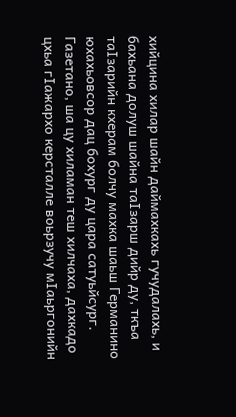хийцина хилар шайн даймахкахь гучудалахь, и бахьана долуш шайна таIзарш дийр ду, ткъа таIзарийн кхерам болчу махка шаьш Германино юхахьовсор дац бохург ду цара сатуьйсург.
Газетано, ша цу хиламан теш хилчаха, дахкадо цхьа гIажархо керсталле воьрзучу мIаьргонийн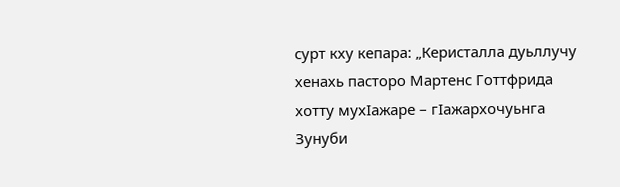сурт кху кепара: „Керисталла дуьллучу хенахь пасторо Мартенс Готтфрида хотту мухIажаре – гIажархочуьнга Зунуби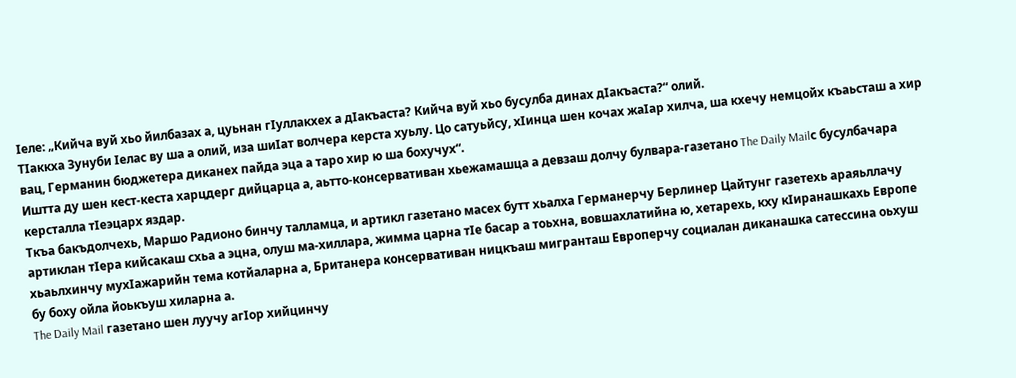Iеле: „Кийча вуй хьо йилбазах а, цуьнан гIуллакхех а дIакъаста? Кийча вуй хьо бусулба динах дIакъаста?“ олий.
ТIаккха Зунуби Iелас ву ша а олий, иза шиIат волчера керста хуьлу. Цо сатуьйсу, хIинца шен кочах жаIар хилча, ша кхечу немцойх къаьсташ а хир вац, Германин бюджетера диканех пайда эца а таро хир ю ша бохучух“.
Иштта ду шен кест-кеста харцдерг дийцарца а, аьтто-консервативан хьежамашца а девзаш долчу булвара-газетано The Daily Mailс бусулбачара керсталла тIеэцарх яздар.
Ткъа бакъдолчехь, Маршо Радионо бинчу талламца, и артикл газетано масех бутт хьалха Германерчу Берлинер Цайтунг газетехь араяьллачу артиклан тIера кийсакаш схьа а эцна, олуш ма-хиллара, жимма царна тIе басар а тоьхна, вовшахлатийна ю, хетарехь, кху кIиранашкахь Европе хьаьлхинчу мухIажарийн тема котйаларна а, Британера консервативан ницкъаш мигранташ Европерчу социалан диканашка сатессина оьхуш бу боху ойла йоькъуш хиларна а.
The Daily Mail газетано шен луучу агIор хийцинчу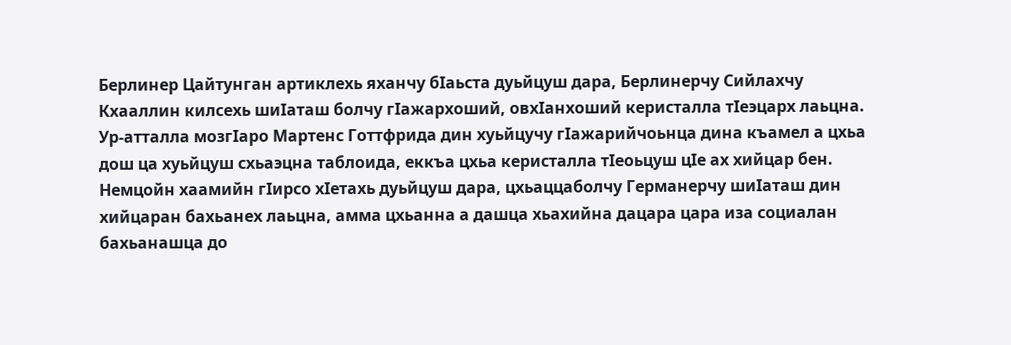Берлинер Цайтунган артиклехь яханчу бIаьста дуьйцуш дара, Берлинерчу Сийлахчу Кхааллин килсехь шиIаташ болчу гIажархоший, овхIанхоший керисталла тIеэцарх лаьцна.
Ур-атталла мозгIаро Мартенс Готтфрида дин хуьйцучу гIажарийчоьнца дина къамел а цхьа дош ца хуьйцуш схьаэцна таблоида, еккъа цхьа керисталла тIеоьцуш цIе ах хийцар бен.
Немцойн хаамийн гIирсо хIетахь дуьйцуш дара, цхьаццаболчу Германерчу шиIаташ дин хийцаран бахьанех лаьцна, амма цхьанна а дашца хьахийна дацара цара иза социалан бахьанашца до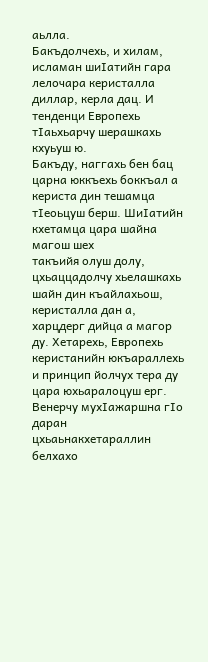аьлла.
Бакъдолчехь, и хилам, исламан шиIатийн гара лелочара керисталла диллар, керла дац. И тенденци Европехь тIаьхьарчу шерашкахь кхуьуш ю.
Бакъду, наггахь бен бац царна юккъехь боккъал а кериста дин тешамца тIеоьцуш берш. ШиIатийн кхетамца цара шайна магош шех
такъийя олуш долу, цхьаццадолчу хьелашкахь шайн дин къайлахьош, керисталла дан а, харцдерг дийца а магор ду. Хетарехь, Европехь керистанийн юкъараллехь и принцип йолчух тера ду цара юхьаралоцуш ерг.
Венерчу мухIажаршна гIо даран цхьаьнакхетараллин белхахо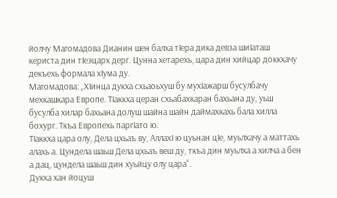йолчу Магомадова Дианин шен балха тIера дика девза шиIаташ кериста дин тIеэцарх дерг. Цунна хетарехь, цара дин хийцар доккхачу декъехь формала хIума ду.
Магомадова: „ХIинца дукха схьаоьхуш бу мухIажарш бусулбачу мехкашкара Европе. ТIаккха церан схьабахкаран бахьана ду, уьш бусулба хилар бахьана долуш шайна шайн даймахкахь бала хилла бохург. Ткъа Европехь паргIато ю.
ТIаккха цара олу, Дела цхьаъ ву, АллахI ю цуьнан цIе, муьлхачу а маттахь алахь а. Цундела шаьш Дела цхьаъ веш ду, ткъа дин муьлха а хилча а бен а дац, цундела шаьш дин хуьйцу олу цара“.
Дукха хан йоцуш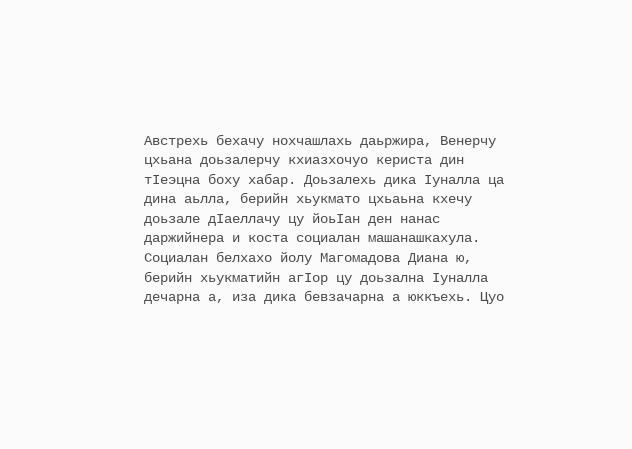Австрехь бехачу нохчашлахь даьржира, Венерчу цхьана доьзалерчу кхиазхочуо кериста дин тIеэцна боху хабар. Доьзалехь дика Iуналла ца дина аьлла, берийн хьукмато цхьаьна кхечу доьзале дIаеллачу цу йоьIан ден нанас даржийнера и коста социалан машанашкахула.
Социалан белхахо йолу Магомадова Диана ю, берийн хьукматийн агIор цу доьзална Iуналла дечарна а, иза дика бевзачарна а юккъехь. Цуо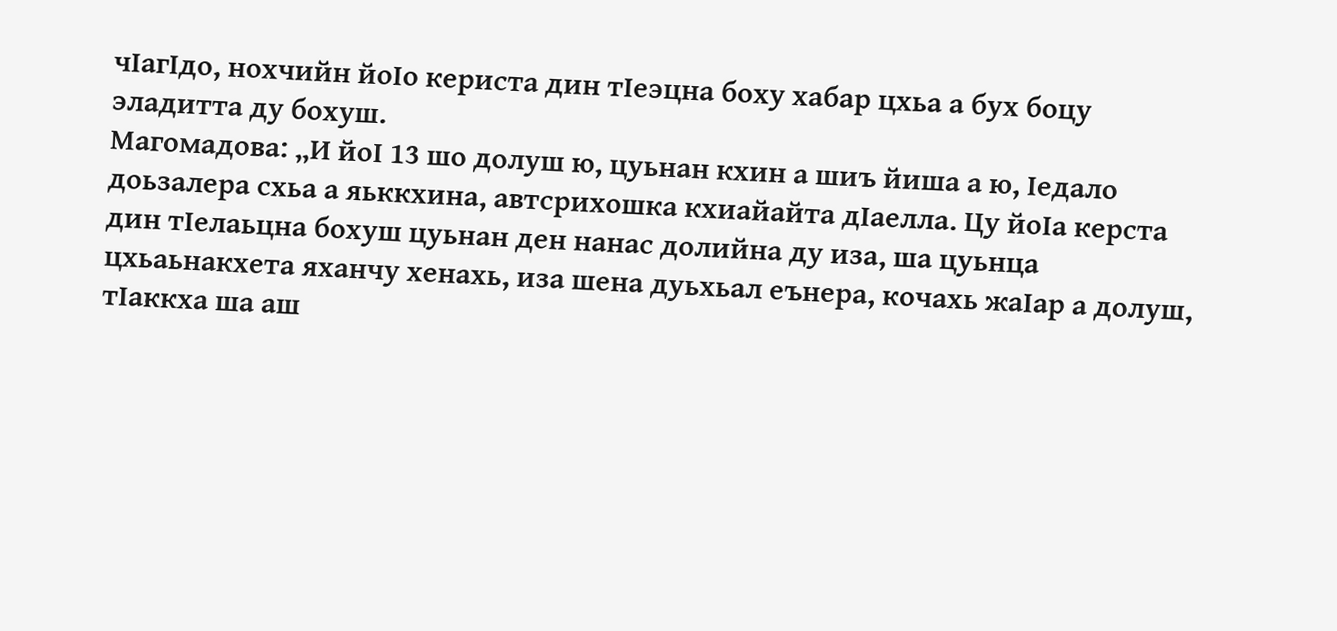чIагIдо, нохчийн йоIо кериста дин тIеэцна боху хабар цхьа а бух боцу эладитта ду бохуш.
Магомадова: „И йоI 13 шо долуш ю, цуьнан кхин а шиъ йиша а ю, Iедало доьзалера схьа а яьккхина, автсрихошка кхиайайта дIаелла. Цу йоIа керста дин тIелаьцна бохуш цуьнан ден нанас долийна ду иза, ша цуьнца цхьаьнакхета яханчу хенахь, иза шена дуьхьал еънера, кочахь жаIар а долуш, тIаккха ша аш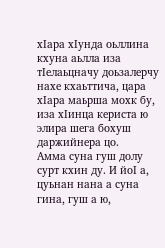хIара хIунда оьллина кхуна аьлла иза тIелаьцначу доьзалерчу нахе кхаьттича, цара хIара маьрша мохк бу, иза хIинца кериста ю элира шега бохуш даржийнера цо.
Амма суна гуш долу сурт кхин ду. И йоI а, цуьнан нана а суна гина, гуш а ю,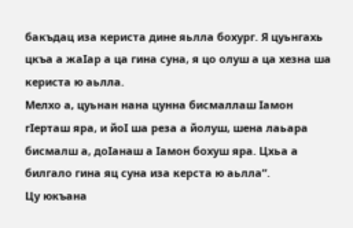бакъдац иза кериста дине яьлла бохург. Я цуьнгахь цкъа а жаIар а ца гина суна, я цо олуш а ца хезна ша кериста ю аьлла.
Мелхо а, цуьнан нана цунна бисмаллаш Iамон гIерташ яра, и йоI ша реза а йолуш, шена лаьара бисмалш а, доIанаш а Iамон бохуш яра. Цхьа а билгало гина яц суна иза керста ю аьлла“.
Цу юкъана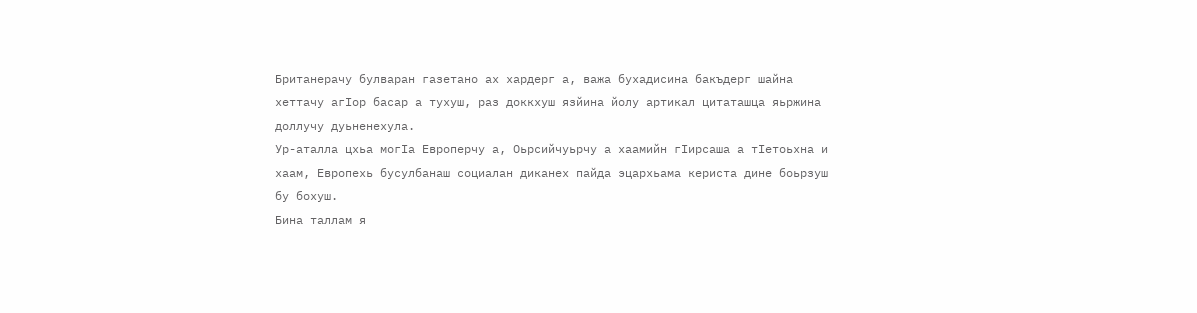Британерачу булваран газетано ах хардерг а, важа бухадисина бакъдерг шайна хеттачу агIор басар а тухуш, раз доккхуш язйина йолу артикал цитаташца яьржина доллучу дуьненехула.
Ур-аталла цхьа могIа Европерчу а, Оьрсийчуьрчу а хаамийн гIирсаша а тIетоьхна и хаам, Европехь бусулбанаш социалан диканех пайда эцархьама кериста дине боьрзуш бу бохуш.
Бина таллам я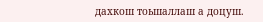дахкош тоьшаллаш а доцуш.